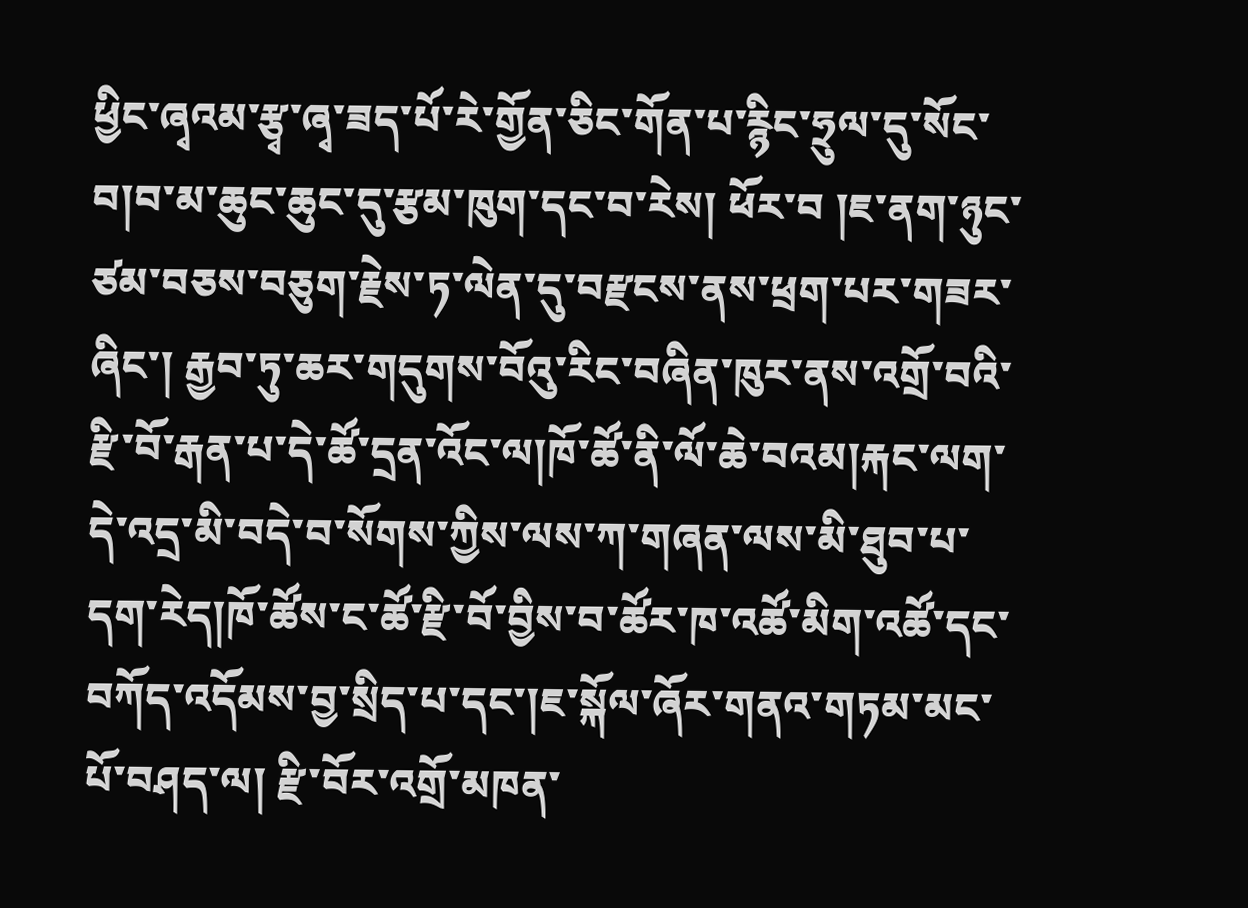ཕྱིང་ཞྭའམ་རྩྭ་ཞྭ་ཟད་པོ་རེ་གྱོན་ཅིང་གོན་པ་རྙིང་ཧྲུལ་དུ་སོང་བ།བ་མ་ཆུང་ཆུང་དུ་རྩམ་ཁུག་དང་བ་རེས། ཕོར་བ །ཇ་ནག་ཉུང་ཙམ་བཅས་བཅུག་རྗེས་ཏ་ལེན་དུ་བརྫངས་ནས་ཕྲག་པར་གཟར་ཞིང་། རྒྱབ་ཏུ་ཆར་གདུགས་བོའུ་རིང་བཞིན་ཁུར་ནས་འགྲོ་བའི་རྫི་བོ་རྒན་པ་དེ་ཚོ་དྲན་འོང་ལ།ཁོ་ཚོ་ནི་ལོ་ཆེ་བའམ།རྐང་ལག་དེ་འདྲ་མི་བདེ་བ་སོགས་ཀྱིས་ལས་ཀ་གཞན་ལས་མི་ཐུབ་པ་དག་རེད།ཁོ་ཚོས་ང་ཚོ་རྫི་བོ་བྱིས་བ་ཚོར་ཁ་འཚོ་མིག་འཚོ་དང་བཀོད་འདོམས་བྱ་སྲིད་པ་དང་།ཇ་སྐོལ་ཞོར་གནའ་གཏམ་མང་པོ་བཤད་ལ། རྫི་བོར་འགྲོ་མཁན་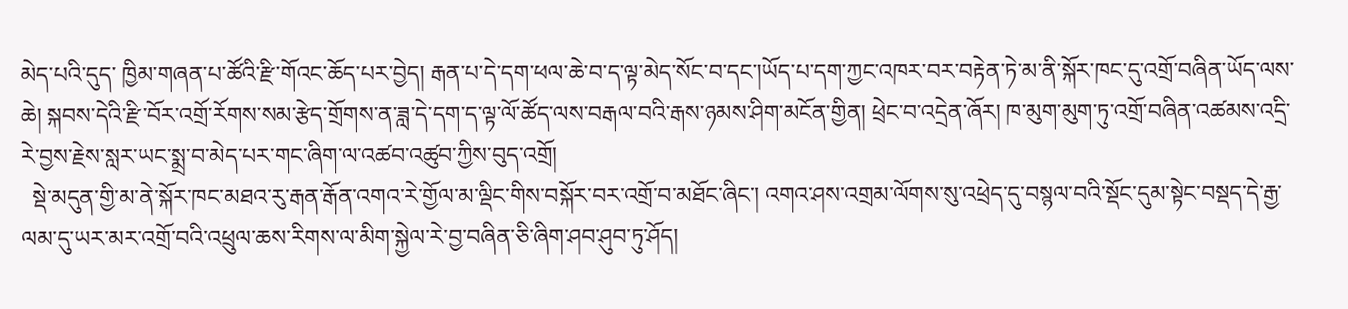མེད་པའི་དུད་ ཁྱིམ་གཞན་པ་ཚོའི་རྫི་གོའང་ཆོད་པར་བྱེད། རྒན་པ་དེ་དག་ཕལ་ཆེ་བ་ད་ལྟ་མེད་སོང་བ་དང་།ཡོད་པ་དག་ཀྱང་འཁར་བར་བརྟེན་ཏེ་མ་ནི་སྐོར་ཁང་དུ་འགྲོ་བཞིན་ཡོད་ལས་ཆེ། སྐབས་དེའི་རྫི་བོར་འགྲོ་རོགས་སམ་རྩེད་གྲོགས་ན་ཟླ་དེ་དག་ད་ལྟ་ལོ་ཚོད་ལས་བརྒལ་བའི་རྒས་ཉམས་ཤིག་མངོན་གྱིན། ཕྲེང་བ་འདྲེན་ཞོར། ཁ་མུག་མུག་ཏུ་འགྲོ་བཞིན་འཚམས་འདྲི་རེ་བྱས་རྗེས་སླར་ཡང་སྨྲ་བ་མེད་པར་གང་ཞིག་ལ་འཚབ་འཚུབ་ཀྱིས་བུད་འགྲོ།
  སྡེ་མདུན་གྱི་མ་ནེ་སྐོར་ཁང་མཐའ་རུ་རྒན་རྒོན་འགའ་རེ་གྱོལ་མ་ལྡིང་གིས་བསྐོར་བར་འགྲོ་བ་མཐོང་ཞིང་། འགའ་ཤས་འགྲམ་ལོགས་སུ་འཕྲེད་དུ་བསྙལ་བའི་སྡོང་དུམ་སྟེང་བསྡད་དེ་རྒྱ་ལམ་དུ་ཡར་མར་འགྲོ་བའི་འཕྲུལ་ཆས་རིགས་ལ་མིག་སྐྱེལ་རེ་བྱ་བཞིན་ཅི་ཞིག་ཤབ་ཤུབ་ཏུ་ཤོད།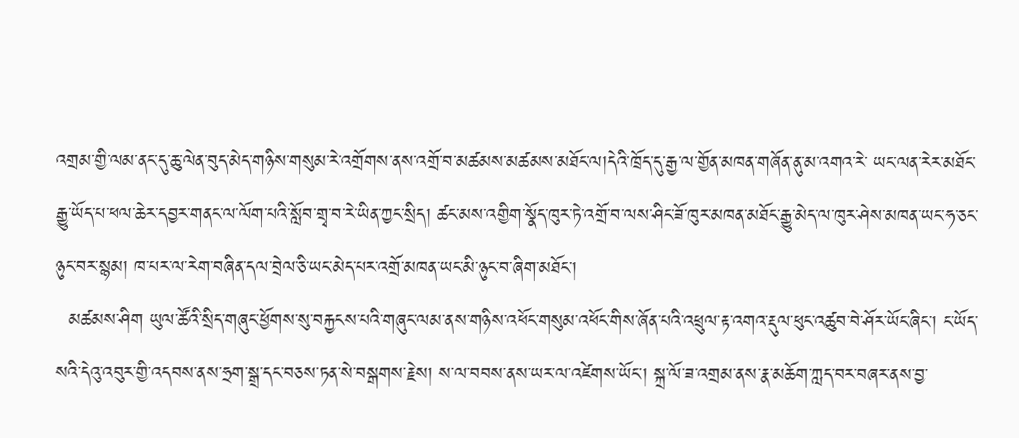འགྲམ་གྱི་ལམ་ནང་དུ་ཆུ་ལེན་བུད་མེད་གཉིས་གསུམ་རེ་འགྲོགས་ནས་འགྲོ་བ་མཚམས་མཚམས་མཐོང་ལ།དེའི་ཁྲོད་དུ་རྒྱ་ལ་གྱོན་མཁན་གཞོན་ནུ་མ་འགའ་རེ་ ཡང་ལན་རེར་མཐོང་རྒྱུ་ཡོད་པ་ཕལ་ཆེར་དབྱར་གནང་ལ་ལོག་པའི་སློབ་གྲྭ་བ་རེ་ཡིན་ཀྱང་སྲིད། ཚང་མས་འགྱིག་སྣོད་ཁུར་ཏེ་འགྲོ་བ་ལས་ཤིང་ཟོ་ཁུར་མཁན་མཐོང་རྒྱུ་མེད་ལ་ཁུར་ཤེས་མཁན་ཡང་ཧ་ཅང་ཉུང་བར་སྙམ། ཁ་པར་ལ་རེག་བཞིན་དལ་བྲེལ་ཅི་ཡང་མེད་པར་འགྲོ་མཁན་ཡང་མི་ཉུང་བ་ཞིག་མཐོང་།
  མཚམས་ཤིག ཡུལ་ཚོའི་སྲིད་གཞུང་ཕྱོགས་སུ་བརྐྱངས་པའི་གཞུང་ལམ་ནས་གཉིས་འཕོང་གསུམ་འཕོང་གིས་ཞོན་པའི་འཕྲུལ་རྟ་འགའ་རྡུལ་ཕུང་འཚུབ་བེ་ཤོར་ཡོང་ཞིང་། ང་ཡོད་སའི་དེའུ་འབུར་གྱི་འདབས་ནས་ཧྲག་སྒྲ་དང་བཅས་ཏན་སེ་བསྒགས་རྗེས། ས་ལ་བབས་ནས་ཡར་ལ་འཛེགས་ཡོང་། སྐྲ་ལོ་ཟ་འགྲམ་ནས་རྣ་མཆོག་ཀླད་བར་བཞར་ནས་བྱ་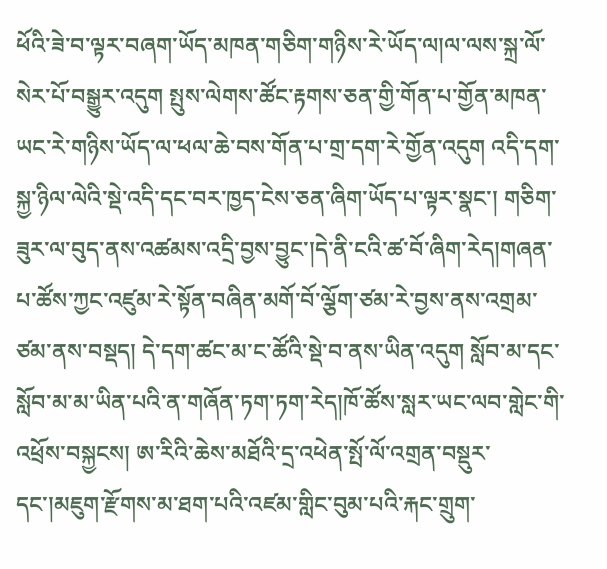ཕོའི་ཟེ་བ་ལྟར་བཞག་ཡོད་མཁན་གཅིག་གཉིས་རེ་ཡོད་ལ།ལ་ལས་སྐྲ་ལོ་སེར་པོ་བསྒྱུར་འདུག སྤུས་ལེགས་ཚོང་རྟགས་ཅན་གྱི་གོན་པ་གྱོན་མཁན་ཡང་རེ་གཉིས་ཡོད་ལ་ཕལ་ཆེ་བས་གོན་པ་གྲ་དག་རེ་གྱོན་འདུག འདི་དག་སྐྱ་ཉིལ་ལེའི་སྡེ་འདི་དང་བར་ཁྱད་ངེས་ཅན་ཞིག་ཡོད་པ་ལྟར་སྣང་། གཅིག་ཟུར་ལ་བུད་ནས་འཚམས་འདྲི་བྱས་བྱུང་།དེ་ནི་ངའི་ཚ་བོ་ཞིག་རེད།གཞན་པ་ཚོས་ཀྱང་འཛུམ་རེ་སྟོན་བཞིན་མགོ་བོ་ལྕོག་ཙམ་རེ་བྱས་ནས་འགྲམ་ཙམ་ནས་བསྡད། དེ་དག་ཚང་མ་ང་ཚོའི་སྡེ་བ་ནས་ཡིན་འདུག སློབ་མ་དང་སློབ་མ་མ་ཡིན་པའི་ན་གཞོན་ཏག་ཏག་རེད།ཁོ་ཚོས་སླར་ཡང་ལབ་གླེང་གི་འཕྲོས་བསྐྱངས། ཨ་རིའི་ཆེས་མཐོའི་དྲ་འཕེན་སྤོ་ལོ་འགྲན་བསྡུར་དང་།མཇུག་རྫོགས་མ་ཐག་པའི་འཛམ་གླིང་བུམ་པའི་རྐང་གྲུག་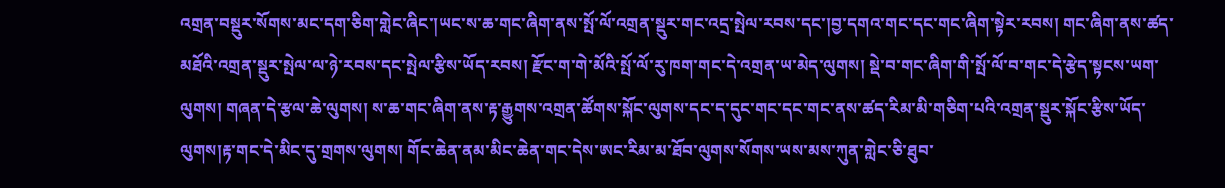འགྲན་བསྡུར་སོགས་མང་དག་ཅིག་གླེང་ཞིང་།ཡང་ས་ཆ་གང་ཞིག་ནས་སྤོ་ལོ་འགྲན་སྡུར་གང་འདྲ་སྤེལ་རབས་དང་།བྱ་དགའ་གང་དང་གང་ཞིག་སྟེར་རབས། གང་ཞིག་ནས་ཚད་མཐོའི་འགྲན་སྡུར་སྤེལ་ལ་ཉེ་རབས་དང་སྤེལ་རྩིས་ཡོད་རབས། རྫོང་ག་གེ་མོའི་སྤོ་ལོ་རུ་ཁག་གང་དེ་འགྲན་ཡ་མེད་ལུགས། སྡེ་བ་གང་ཞིག་གི་སྤོ་ལོ་བ་གང་དེ་རྩེད་སྟངས་ཡག་ལུགས། གཞན་དེ་རྩལ་ཆེ་ལུགས། ས་ཆ་གང་ཞིག་ནས་རྟ་རྒྱུགས་འགྲན་ཚོགས་སྐོང་ལུགས་དང་ད་དུང་གང་དང་གང་ནས་ཚད་རིམ་མི་གཅིག་པའི་འགྲན་སྡུར་སྐོང་རྩིས་ཡོད་ལུགས།རྟ་གང་དེ་མིང་དུ་གྲགས་ལུགས། གོང་ཆེན་ནམ་མིང་ཆེན་གང་དེས་ཨང་རིམ་མ་ཐོབ་ལུགས་སོགས་ཡས་མས་ཀུན་གླེང་ཅི་ཐུབ་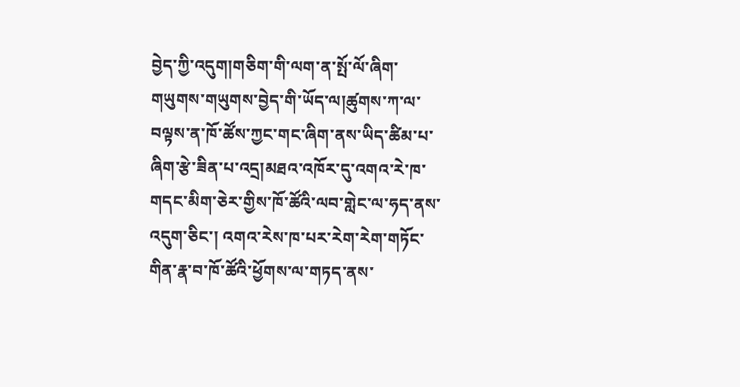བྱེད་ཀྱི་འདུག།གཅིག་གི་ལག་ན་སྤོ་ལོ་ཞིག་གཡུགས་གཡུགས་བྱེད་གི་ཡོད་ལ།ཚུགས་ཀ་ལ་བལྟས་ན་ཁོ་ཚོས་ཀྱང་གང་ཞིག་ནས་ཡིད་ཚིམ་པ་ཞིག་རྩེ་ཟིན་པ་འདྲ།མཐའ་འཁོར་དུ་འགའ་རེ་ཁ་གདང་མིག་ཅེར་གྱིས་ཁོ་ཚོའི་ལབ་གླེང་ལ་ཧད་ནས་འདུག་ཅིང་། འགའ་རེས་ཁ་པར་རེག་རེག་གཏོང་གིན་རྣ་བ་ཁོ་ཚོའི་ཕྱོགས་ལ་གཏད་ནས་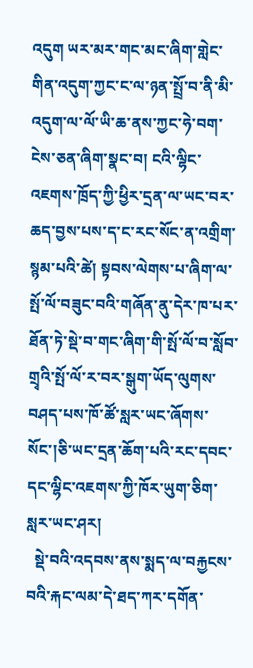འདུག ཡར་མར་གང་མང་ཞིག་གླེང་གིན་འདུག་ཀྱང་ང་ལ་ཉན་སྤྲོ་བ་ནི་མི་འདུག་ལ་ལོ་ཡི་ཆ་ནས་ཀྱང་ཧེ་བག་ངེས་ཅན་ཞིག་སྣང་བ། ངའི་ལྷིང་འཇགས་ཁྲོད་ཀྱི་ཕྱིར་དྲན་ལ་ཡང་བར་ཆད་བྱས་པས་ད་ང་རང་སོང་ན་འགྲིག་སྙམ་པའི་ཚེ། སྟབས་ལེགས་པ་ཞིག་ལ་སྤོ་ལོ་བཟུང་བའི་གཞོན་ནུ་དེར་ཁ་པར་ཐོན་ཏེ་སྡེ་བ་གང་ཞིག་གི་སྤོ་ལོ་བ་སློབ་གྲྭའི་སྤོ་ལོ་ར་བར་སྒུག་ཡོད་ལུགས་བཤད་པས་ཁོ་ཚོ་སླར་ཡང་ཞོགས་སོང་།ཅི་ཡང་དྲན་ཆོག་པའི་རང་དབང་དང་ལྷིང་འཇགས་ཀྱི་ཁོར་ཡུག་ཅིག་སླར་ཡང་ཤར།
  སྡེ་བའི་འདབས་ནས་སྨད་ལ་བརྐྱངས་བའི་རྐང་ལམ་དེ་ཐད་ཀར་དགོན་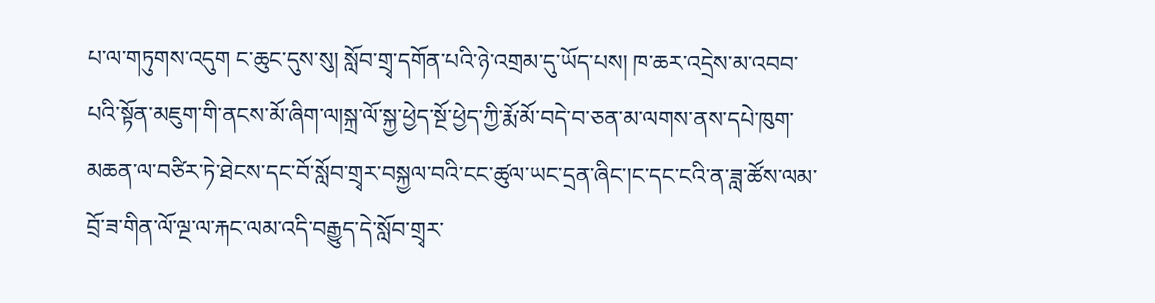པ་ལ་གཏུགས་འདུག ང་ཆུང་དུས་སུ། སློབ་གྲྭ་དགོན་པའི་ཉེ་འགྲམ་དུ་ཡོད་པས། ཁ་ཆར་འདྲེས་མ་འབབ་པའི་སྟོན་མཇུག་གི་ནངས་མོ་ཞིག་ལ།སྐྲ་ལོ་སྐྱ་ཕྱེད་སྔོ་ཕྱེད་ཀྱི་རྨོ་མོ་བདེ་བ་ཅན་མ་ལགས་ནས་དཔེ་ཁུག་མཆན་ལ་བཙིར་ཏེ་ཐེངས་དང་བོ་སློབ་གྲྭར་བསྐྱལ་བའི་ངང་ཚུལ་ཡང་དྲན་ཞིང་།ང་དང་ངའི་ན་ཟླ་ཚོས་ལམ་བྲོ་ཟ་གིན་ལོ་ལྔ་ལ་རྐང་ལམ་འདི་བརྒྱུད་དེ་སློབ་གྲྭར་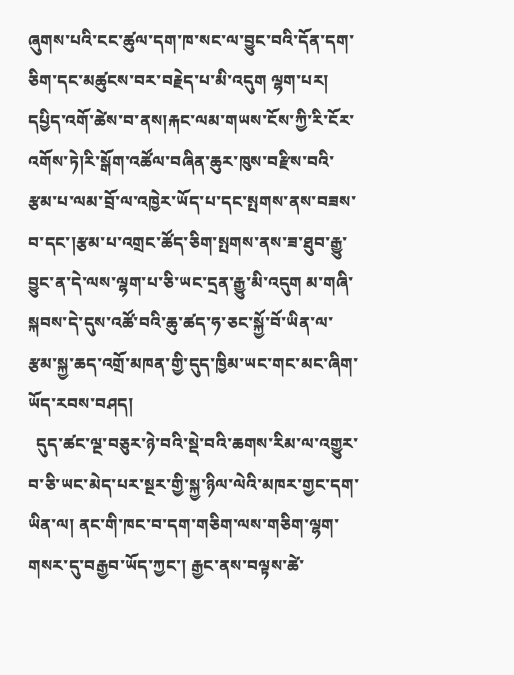ཞུགས་པའི་ངང་ཚུལ་དག་ཁ་སང་ལ་བྱུང་བའི་དོན་དག་ཅིག་དང་མཚུངས་བར་བརྗེད་པ་མི་འདུག ལྷག་པར། དཔྱིད་འགོ་ཚེས་བ་ནས།རྐང་ལམ་གཡས་ངོས་ཀྱི་རི་ངོར་འགོས་ཏེ།རི་སྒོག་འཚོལ་བཞིན་ཆུར་ཁུས་བརྫིས་བའི་རྩམ་པ་ལམ་བྲོ་ལ་འཁྱེར་ཡོད་པ་དང་སྤགས་ནས་བཟས་བ་དང་།རྩམ་པ་འགྲང་ཚོད་ཅིག་སྤགས་ནས་ཟ་ཐུབ་རྒྱུ་བྱུང་ན་དེ་ལས་ལྷག་པ་ཅི་ཡང་དྲན་རྒྱུ་མི་འདུག མ་གཞི་སྐབས་དེ་དུས་འཚོ་བའི་ཆུ་ཚད་ཧ་ཅང་སྐྱོ་བོ་ཡིན་ལ་རྩམ་སྐྱ་ཆད་འགྲོ་མཁན་གྱི་དུད་ཁྱིམ་ཡང་གང་མང་ཞིག་ཡོད་རབས་བཤད།
  དུད་ཚང་ལྔ་བཅུར་ཉེ་བའི་སྡེ་བའི་ཆགས་རིམ་ལ་འགྱུར་བ་ཅི་ཡང་མེད་པར་སྔར་གྱི་སྐྱ་ཉིལ་ལེའི་མཁར་གྱང་དག་ཡིན་ལ། ནང་གི་ཁང་བ་དག་གཅིག་ལས་གཅིག་ལྷག་གསར་དུ་བརྒྱབ་ཡོད་ཀྱང་། རྒྱང་ནས་བལྟས་ཚེ་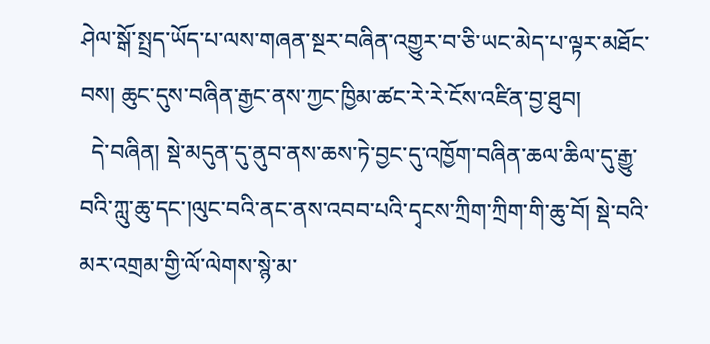ཤེལ་སྒོ་སྤྲད་ཡོད་པ་ལས་གཞན་སྔར་བཞིན་འགྱུར་བ་ཅི་ཡང་མེད་པ་ལྟར་མཐོང་བས། ཆུང་དུས་བཞིན་རྒྱང་ནས་ཀྱང་ཁྱིམ་ཚང་རེ་རེ་ངོས་འཛིན་བྱ་ཐུབ།
  དེ་བཞིན། སྡེ་མདུན་དུ་ནུབ་ནས་ཆས་ཏེ་བྱང་དུ་འཁྱོག་བཞིན་ཆལ་ཆིལ་དུ་རྒྱུ་བའི་ཀླུ་ཆུ་དང་།ལུང་བའི་ནང་ནས་འབབ་པའི་དྭངས་ཀྲིག་ཀྲིག་གི་ཆུ་བོ། སྡེ་བའི་མར་འགྲམ་གྱི་ལོ་ལེགས་སྙེ་མ་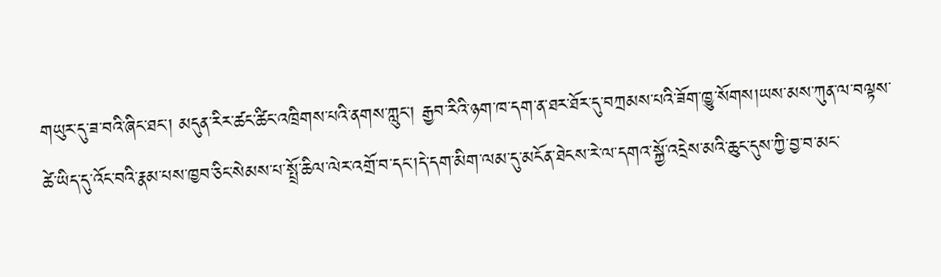གཡུར་དུ་ཟ་བའི་ཞིང་ཐང་། མདུན་རིར་ཚང་ཚིང་འཁྲིགས་པའི་ནགས་ཀླུང་། རྒྱབ་རིའི་ཉག་ཁ་དག་ན་ཐར་ཐོར་དུ་བཀྲམས་པའི་ཟོག་ཁྱུ་སོགས།ཡས་མས་ཀུན་ལ་བལྟས་ཚེ་ཡིད་དུ་འོང་བའི་རྣམ་པས་ཁྱབ་ཅིང་སེམས་པ་སྤྲོ་ཆིལ་ལེར་འགྲོ་བ་དང་།དེ་དག་མིག་ལམ་དུ་མངོན་ཐེངས་རེ་ལ་དགའ་སྐྱོ་འདྲེས་མའི་ཆུང་དུས་ཀྱི་བྱ་བ་མང་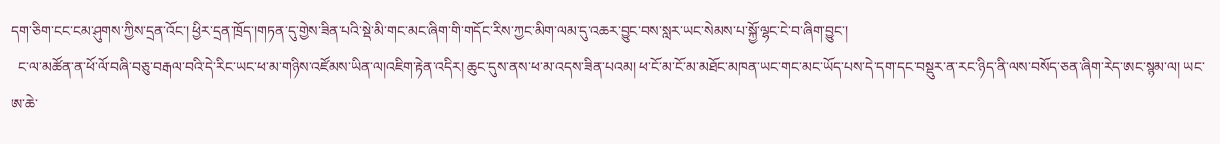དག་ཅིག་ངང་ངམ་ཤུགས་ཀྱིས་དྲན་འོང་། ཕྱིར་དྲན་ཁྲོད་།གཏན་དུ་གྱེས་ཟིན་པའི་སྡེ་མི་གང་མང་ཞིག་གི་གདོང་རིས་ཀྱང་མིག་ལམ་དུ་འཆར་བྱུང་བས་སླར་ཡང་སེམས་པ་སྐྱོ་ལྷང་ངེ་བ་ཞིག་བྱུང་།
  ང་ལ་མཚོན་ན་ཕོ་ལོ་བཞི་བཅུ་བརྒལ་བའི་དེ་རིང་ཡང་ཕ་མ་གཉིས་འཛོམས་ཡིན་ལ།འཇིག་རྟེན་འདིར། ཆུང་དུས་ནས་ཕ་མ་འདས་ཟིན་པའམ། ཕ་ངོ་མ་ངོ་མ་མཐོང་མཁན་ཡང་གང་མང་ཡོད་པས་དེ་དག་དང་བསྡུར་ན་རང་ཉིད་ནི་ལས་བསོད་ཅན་ཞིག་རེད་ཨང་སྙམ་ལ། ཡང་ཨ་ཆེ་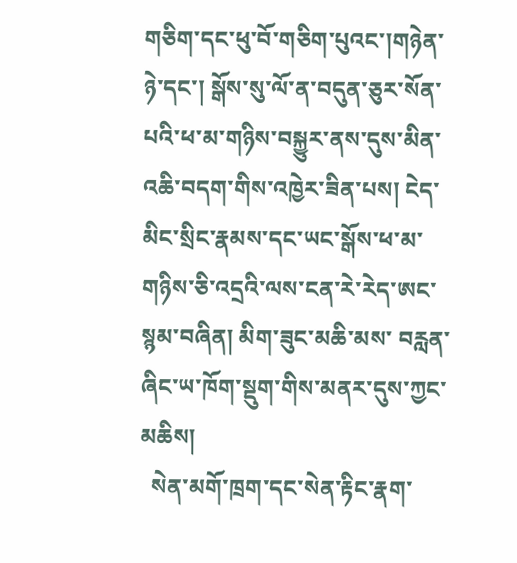གཅིག་དང་ཕུ་བོ་གཅིག་པུའང་།གཉེན་ཉེ་དང་། སྒོས་སུ་ལོ་ན་བདུན་ཅུར་སོན་པའི་ཕ་མ་གཉིས་བསྐྱུར་ནས་དུས་མིན་འཆི་བདག་གིས་འཁྱེར་ཟིན་པས། ངེད་མིང་སྲིང་རྣམས་དང་ཡང་སྒོས་ཕ་མ་གཉིས་ཅི་འདྲའི་ལས་ངན་རེ་རེད་ཨང་སྙམ་བཞིན། མིག་ཟུང་མཆི་མས་ བརླན་ཞིང་ཡ་ཁོག་སྡུག་གིས་མནར་དུས་ཀྱང་མཆིས།
  སེན་མགོ་ཁྲག་དང་སེན་རྟིང་རྣག་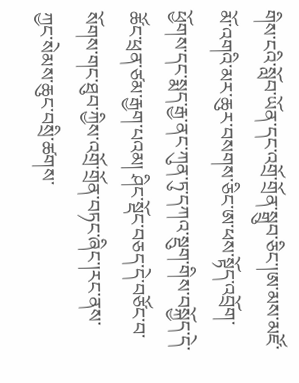གིས་ངའི་སློབ་ཡོན་དང་འགྲོ་གྲོན་སྒྲུབ་ཅིང་།ཨ་མས་མཛོ་མོ་འགའི་མར་ཆུར་བསགས་ཅིང་ཨ་ཕས་སྟོད་འབྲོག་ཕྱོགས་དང་སྨད་རྒྱ་ནང་ཀུན་ཏུ་དཀའ་སྡུག་གིས་བསྐྱོད་དེ་ཚོང་ཕྲན་ཙམ་རྒྱག་པའམ། ཤིང་སྡོང་བཅད་དེ་བཙོང་བ་སོགས་གང་ཐུབ་ཀྱིས་འགྲོ་གྲོན་བཏང་ཞིང་།རང་ནས་ཀྱང་སེམས་ཆུང་བསྲི་ཚགས་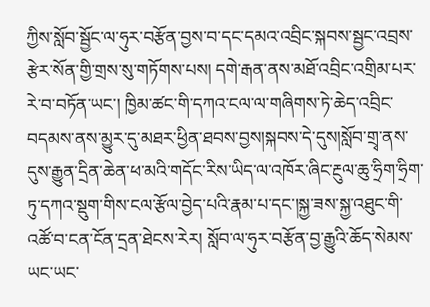ཀྱིས་སློབ་སྦྱོང་ལ་ཧུར་བརྩོན་བྱས་བ་དང་དམའ་འབྲིང་སྐབས་སྦྱང་འབྲས་རྩེར་སོན་གྱི་གྲས་སུ་གཏོགས་པས། དགེ་རྒན་ནས་མཐོ་འབྲིང་འགྲིམ་པར་རེ་བ་བཏོན་ཡང་། ཁྱིམ་ཚང་གི་དཀའ་ངལ་ལ་གཞིགས་ཏེ་ཆེད་འབྲིང་བདམས་ནས་མྱུར་དུ་མཐར་ཕྱིན་ཐབས་བྱས།སྐབས་དེ་དུས།སློབ་གྲྭ་ནས་དུས་རྒྱུན་དྲིན་ཆེན་ཕ་མའི་གདོང་རིས་ཡིད་ལ་འཁོར་ཞིང་རྔུལ་ཆུ་ཧྲིག་ཧྲིག་ཏུ་དཀའ་སྡུག་གིས་ངལ་རྩོལ་བྱེད་པའི་རྣམ་པ་དང་།སྐྱ་ཟས་སྐྱ་འཐུང་གི་འཚོ་བ་ངན་ངོན་དྲན་ཐེངས་རེར། སློབ་ལ་ཧུར་བརྩོན་བྱ་རྒྱུའི་ཆོད་སེམས་ཡང་ཡང་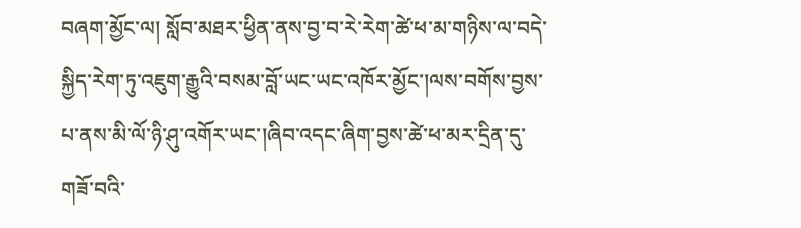བཞག་མྱོང་ལ། སློབ་མཐར་ཕྱིན་ནས་བྱ་བ་རེ་རེག་ཚེ་ཕ་མ་གཉིས་ལ་བདེ་སྐྱིད་རེག་ཏུ་འཇུག་རྒྱུའི་བསམ་བློ་ཡང་ཡང་འཁོར་མྱོང་།ལས་བགོས་བྱས་པ་ནས་མི་ལོ་ཉི་ཤུ་འགོར་ཡང་།ཞིབ་འདང་ཞིག་བྱས་ཚེ་ཕ་མར་དྲིན་དུ་གཟོ་བའི་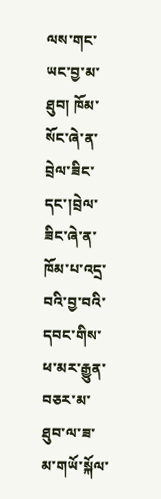ལས་གང་ཡང་བྱ་མ་ཐུབ། ཁོམ་སོང་ཞེ་ན་བྲེལ་ཟིང་དང་།བྲེལ་ཟིང་ཞེ་ན་ཁོམ་པ་འདྲ་བའི་བྱ་བའི་དབང་གིས་ཕ་མར་རྒྱུན་བཅར་མ་ཐུབ་ལ་ཟ་མ་གཡོ་སྐོལ་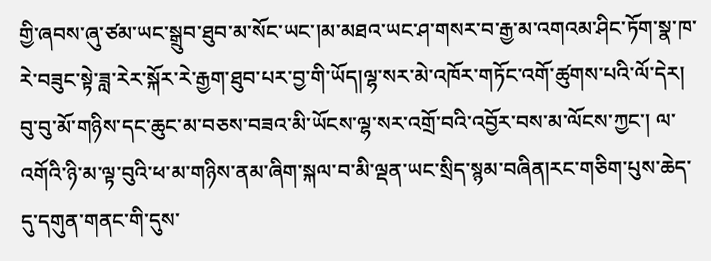གྱི་ཞབས་ཞུ་ཙམ་ཡང་སྒྲུབ་ཐུབ་མ་སོང་ཡང་།མ་མཐའ་ཡང་ཤ་གསར་བ་རྒྱ་མ་འགའམ་ཤིང་ཏོག་སྣ་ཁ་རེ་བཟུང་སྟེ་ཟླ་རེར་སྐོར་རེ་རྒྱག་ཐུབ་པར་བྱ་གི་ཡོད།ལྷ་སར་མེ་འཁོར་གཏོང་འགོ་ཚུགས་པའི་ལོ་དེར། བུ་བུ་མོ་གཉིས་དང་ཆུང་མ་བཅས་བཟའ་མི་ཡོངས་ལྷ་སར་འགྲོ་བའི་འབྱོར་བས་མ་ལོངས་ཀྱང་། ལ་འགོའི་ཉི་མ་ལྟ་བུའི་ཕ་མ་གཉིས་ནམ་ཞིག་སྐལ་བ་མི་ལྡན་ཡང་སྲིད་སྙམ་བཞིན།རང་གཅིག་པུས་ཆེད་དུ་དགུན་གནང་གི་དུས་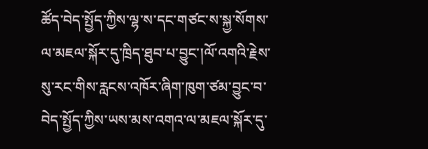ཚོད་བེད་སྤྱོད་ཀྱིས་ལྷ་ས་དང་གཙང་ས་སྐྱ་སོགས་ལ་མཇལ་སྐོར་དུ་ཁྲིད་ཐུབ་པ་བྱུང་།ལོ་འགའི་རྗེས་སུ་རང་གིས་རླངས་འཁོར་ཞིག་ཁུག་ཙམ་བྱུང་བ་བེད་སྤྱོད་ཀྱིས་ཡས་མས་འགའ་ལ་མཇལ་སྐོར་དུ་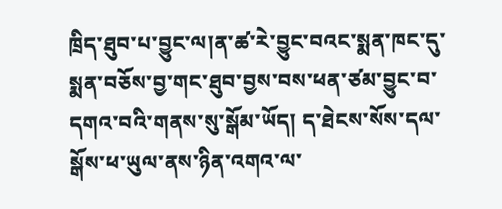ཁྲིད་ཐུབ་པ་བྱུང་ལ།ན་ཚ་རེ་བྱུང་བའང་སྨན་ཁང་དུ་སྨན་བཅོས་བྱ་གང་ཐུབ་བྱས་བས་ཕན་ཙམ་བྱུང་བ་དགའ་བའི་གནས་སུ་སྒོམ་ཡོད། ད་ཐེངས་སོས་དལ་སྒོས་ཕ་ཡུལ་ནས་ཉིན་འགའ་ལ་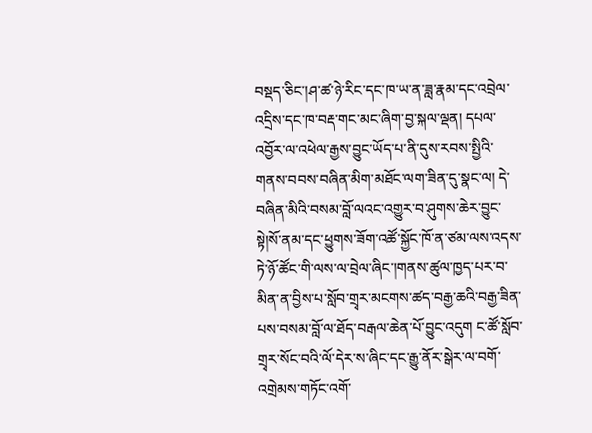བསྡད་ཅིང་།ཤ་ཚ་ཉེ་རིང་དང་ཁ་ཡ་ན་ཟླ་རྣམ་དང་འབྲེལ་འདྲིས་དང་ཁ་བརྡ་གང་མང་ཞིག་བྱ་སྐལ་ལྡན། དཔལ་འབྱོར་ལ་འཕེལ་རྒྱས་བྱུང་ཡོད་པ་ནི་དུས་རབས་སྤྱིའི་གནས་བབས་བཞིན་མིག་མཐོང་ལག་ཟིན་དུ་སྣང་ལ། དེ་བཞིན་མིའི་བསམ་བློ་ལའང་འགྱུར་བ་ཤུགས་ཆེར་བྱུང་སྟེ།སོ་ནམ་དང་ཕྱུགས་ཟོག་འཚོ་སྐྱོང་ཁོ་ན་ཙམ་ལས་འདས་ཏེ་ཉོ་ཚོང་གི་ལས་ལ་བྲེལ་ཞིང་།གནས་ཚུལ་ཁྱད་པར་བ་མིན་ན་བྱིས་པ་སློབ་གྲྭར་མངགས་ཚད་བརྒྱ་ཆའི་བརྒྱ་ཟིན་པས་བསམ་བློ་ལ་ཐོད་བརྒལ་ཆེན་པོ་བྱུང་འདུག ང་ཚོ་སློབ་གྲྭར་སོང་བའི་ལོ་དེར་ས་ཞིང་དང་རྒྱུ་ནོར་སྒེར་ལ་བགོ་འགྲེམས་གཏོང་འགོ་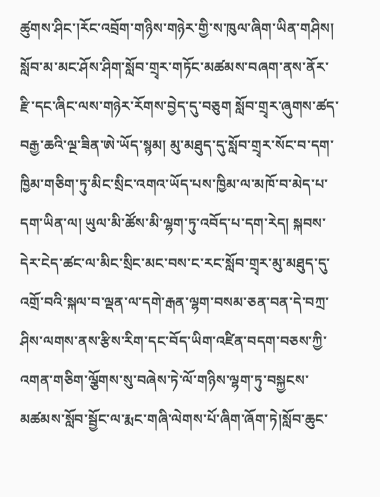ཚུགས་ཤིང་།རོང་འབྲོག་གཉིས་གཉེར་གྱི་ས་ཁུལ་ཞིག་ཡིན་གཤིས། སློབ་མ་མང་ཤོས་ཤིག་སློབ་གྲྭར་གཏོང་མཚམས་བཞག་ནས་ནོར་རྫི་དང་ཞིང་ལས་གཉེར་རོགས་བྱེད་དུ་བཅུག སློབ་གྲྭར་ཞུགས་ཚད་བརྒྱ་ཆའི་ལྔ་ཟིན་ཨེ་ཡོད་སྙམ། མུ་མཐུད་དུ་སློབ་གྲྭར་སོང་བ་དག་ཁྱིམ་གཅིག་ཏུ་མིང་སྲིང་འགའ་ཡོད་པས་ཁྱིམ་ལ་མཁོ་བ་མེད་པ་དག་ཡིན་ལ། ཡུལ་མི་ཚོས་མི་ལྷག་ཏུ་འབོད་པ་དག་རེད། སྐབས་དེར་ངེད་ཚང་ལ་མིང་སྲིང་མང་བས་ང་རང་སློབ་གྲྭར་མུ་མཐུད་དུ་འགྲོ་བའི་སྐལ་བ་ལྡན་ལ་དགེ་རྒན་ལྷག་བསམ་ཅན་བན་དེ་བཀྲ་ཤིས་ལགས་ནས་རྩིས་རིག་དང་བོད་ཡིག་འཛིན་བདག་བཅས་ཀྱི་འགན་གཅིག་ལྕོགས་སུ་བཞེས་ཏེ་ལོ་གཉིས་ལྷག་ཏུ་བསྐྱངས་མཚམས་སློབ་སྦྱོང་ལ་རྨང་གཞི་ལེགས་པོ་ཞིག་ཞོག་ཏེ།སློབ་ཆུང་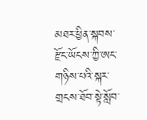མཐར་ཕྱིན་སྐབས་རྫོང་ཡོངས་ཀྱི་ཨང་གཉིས་པའི་སྐར་གྲངས་ཐོབ་སྟེ་སློབ་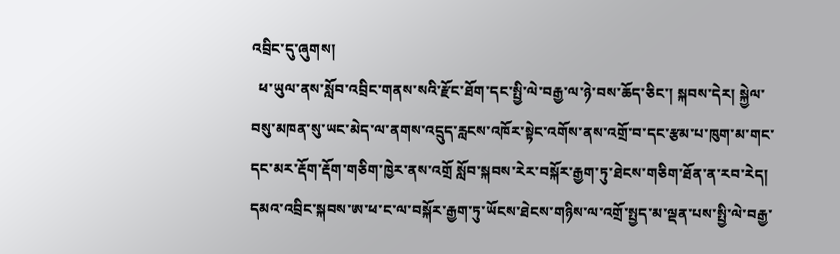འབྲིང་དུ་ཞུགས།
  ཕ་ཡུལ་ནས་སློབ་འབྲིང་གནས་སའི་རྫོང་ཐོག་དང་སྤྱི་ལེ་བརྒྱ་ལ་ཉེ་བས་ཆོད་ཅིང་། སྐབས་དེར། སྐྱེལ་བསུ་མཁན་སུ་ཡང་མེད་ལ་ནགས་འདྲུད་རླངས་འཁོར་སྟེང་འགོས་ནས་འགྲོ་བ་དང་རྩམ་པ་ཁུག་མ་གང་དང་མར་རྡོག་རྡོག་གཅིག་ཁྱེར་ནས་འགྲོ སློབ་སྐབས་རེར་བསྐོར་རྒྱག་ཏུ་ཐེངས་གཅིག་ཐོན་ན་རབ་རེད། དམའ་འབྲིང་སྐབས་ཨ་ཕ་ང་ལ་བསྐོར་རྒྱག་ཏུ་ཡོངས་ཐེངས་གཉིས་ལ་འགྲོ་སྤྱད་མ་ལྡན་པས་སྤྱི་ལེ་བརྒྱ་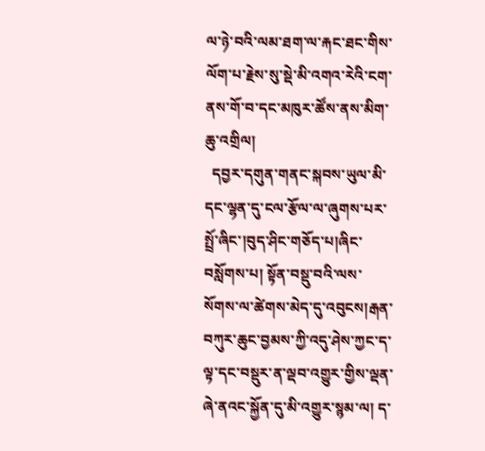ལ་ཉེ་བའི་ལམ་ཐག་ལ་རྐང་ཐང་གིས་ལོག་པ་རྗེས་སུ་སྡེ་མི་འགའ་རེའི་ངག་ནས་གོ་བ་དང་མཁུར་ཚོས་ནས་མིག་ཆུ་འགྲིལ།
  དབྱར་དགུན་གནང་སྐབས་ཡུལ་མི་དང་ལྷན་དུ་ངལ་རྩོལ་ལ་ཞུགས་པར་སྤྲོ་ཞིང་།བུད་ཤིང་གཅོད་པ།ཞིང་བསློགས་པ། སྟོན་བསྡུ་བའི་ལས་སོགས་ལ་ཚེགས་མེད་དུ་འབུངས།རྒན་བཀུར་ཆུང་བྱམས་ཀྱི་འདུ་ཤེས་ཀྱང་ད་ལྟ་དང་བསྡུར་ན་ལྡབ་འགྱུར་གྱིས་ལྡན་ཞེ་ནའང་སྐྱོན་དུ་མི་འགྱུར་སྙམ་ལ། ད་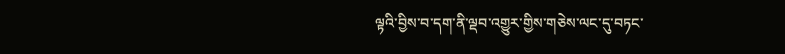ལྟའི་བྱིས་བ་དག་ནི་ལྡབ་འགྱུར་གྱིས་གཅེས་ལང་དུ་བཏང་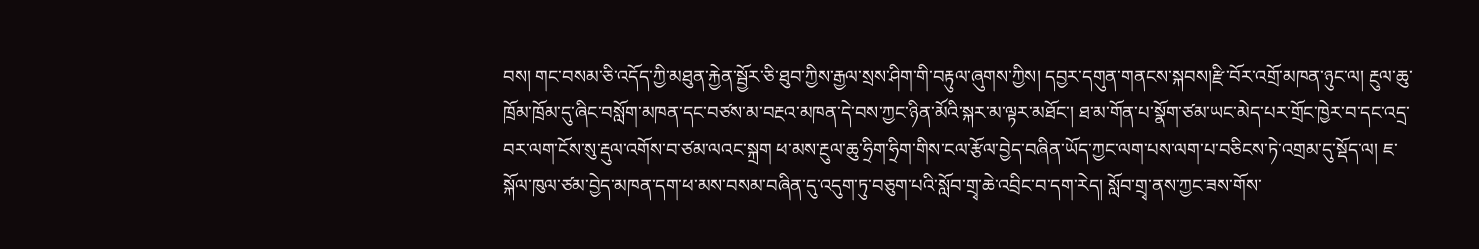བས། གང་བསམ་ཅི་འདོད་ཀྱི་མཐུན་རྐྱེན་སྦྱོར་ཅི་ཐུབ་ཀྱིས་རྒྱལ་སྲས་ཤིག་གི་བརྟུལ་ཞུགས་ཀྱིས། དབྱར་དགུན་གནངས་སྐབས།རྫི་བོར་འགྲོ་མཁན་ཉུང་ལ། རྔུལ་ཆུ་ཁྲོམ་ཁྲོམ་དུ་ཞིང་བསློག་མཁན་དང་བཙས་མ་བརྔའ་མཁན་དེ་བས་ཀྱང་ཉིན་མོའི་སྐར་མ་ལྟར་མཐོང་། ཐ་མ་གོན་པ་སྣོག་ཙམ་ཡང་མེད་པར་གྲོང་ཁྱེར་བ་དང་འདྲ་བར་ལག་ངོས་སུ་རྡུལ་འགོས་བ་ཙམ་ལའང་སྐྲག ཕ་མས་རྔུལ་ཆུ་ཧྲིག་ཧྲིག་གིས་ངལ་རྩོལ་བྱེད་བཞིན་ཡོད་ཀྱང་ལག་པས་ལག་པ་བཅིངས་ཏེ་འགྲམ་དུ་སྡོད་ལ། ཇ་སྐོལ་ཁུལ་ཙམ་བྱེད་མཁན་དག་ཕ་མས་བསམ་བཞིན་དུ་འདུག་ཏུ་བཅུག་པའི་སློབ་གྲྭ་ཆེ་འབྲིང་བ་དག་རེད། སློབ་གྲྭ་ནས་ཀྱང་ཟས་གོས་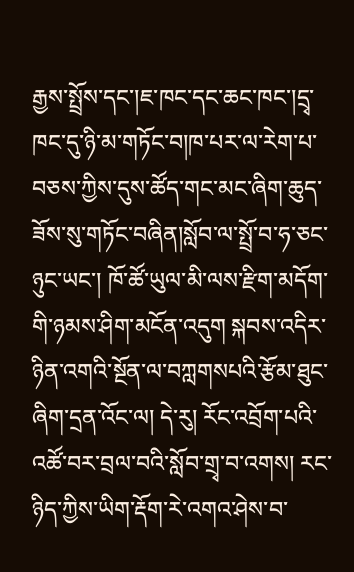རྒྱས་སྤྲོས་དང་།ཇ་ཁང་དང་ཆང་ཁང་།དྲྭ་ཁང་དུ་ཉི་མ་གཏོང་བ།ཁ་པར་ལ་རེག་པ་བཅས་ཀྱིས་དུས་ཚོད་གང་མང་ཞིག་ཆུད་ཟོས་སུ་གཏོང་བཞིན།སློབ་ལ་སྤྲོ་བ་ཧ་ཅང་ཉུང་ཡང་། ཁོ་ཚོ་ཡུལ་མི་ལས་རྫིག་མདོག་གི་ཉམས་ཤིག་མངོན་འདུག སྐབས་འདིར་ཉིན་འགའི་སྔོན་ལ་བཀླགསཔའི་རྩོམ་ཐུང་ཞིག་དྲན་འོང་ལ། དེ་རུ། རོང་འབྲོག་པའི་འཚོ་བར་བྲལ་བའི་སློབ་གྲྭ་བ་འགས། རང་ཉིད་ཀྱིས་ཡིག་རྡོག་རེ་འགའ་ཤེས་བ་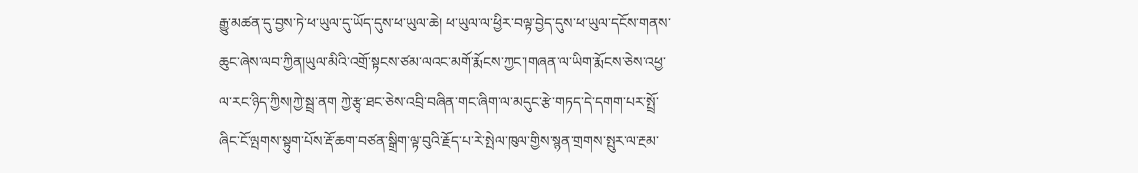རྒྱུ་མཚན་དུ་བྱས་ཏེ་ཕ་ཡུལ་དུ་ཡོད་དུས་ཕ་ཡུལ་ཆེ། ཕ་ཡུལ་ལ་ཕྱིར་བལྟ་བྱེད་དུས་ཕ་ཡུལ་དངོས་གནས་ཆུང་ཞེས་ལབ་ཀྱིན།ཡུལ་མིའི་འགྲོ་སྟངས་ཙམ་ལའང་མགོ་རྨོངས་ཀྱང་།གཞན་ལ་ཡིག་རྨོངས་ཅེས་འཕྱ་ལ་རང་ཉིད་ཀྱིས།ཀྱེ་སྦྲ་ནག ཀྱེ་རྩྭ་ཐང་ཅེས་འབྲི་བཞིན་གང་ཞིག་ལ་མདུང་རྩེ་གཏད་དེ་དགག་པར་སྤྲོ་ཞིང་ངོ་ལྤགས་སྟུག་པོས་རྡོ་ཆག་བཙན་སྒྲིག་ལྟ་བུའི་རྗོད་པ་རེ་སྤེལ་ཁུལ་གྱིས་སྙན་གྲགས་སྤུར་ལ་རྔམ་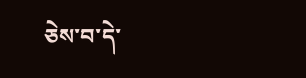ཅེས་བ་དེ་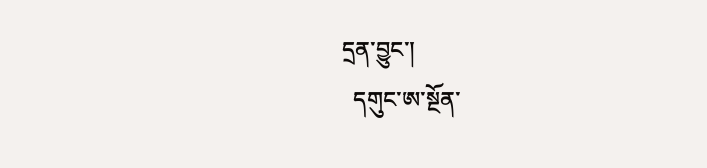དྲན་བྱུང་།
  དགུང་ཨ་སྔོན་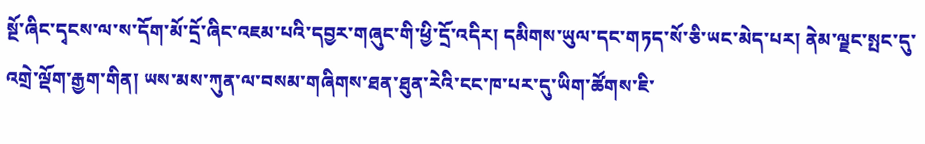སྔོ་ཞིང་དྭངས་ལ་ས་དོག་མོ་དྲོ་ཞིང་འཇམ་པའི་དབྱར་གཞུང་གི་ཕྱི་དྲོ་འདིར། དམིགས་ཡུལ་དང་གཏད་སོ་ཅི་ཡང་མེད་པར། ནེམ་ལྗང་སྤང་དུ་འགྲེ་ལྡོག་རྒྱག་གིན། ཡས་མས་ཀུན་ལ་བསམ་གཞིགས་ཐན་ཐུན་རེའི་ངང་ཁ་པར་དུ་ཡིག་ཚོགས་ཇི་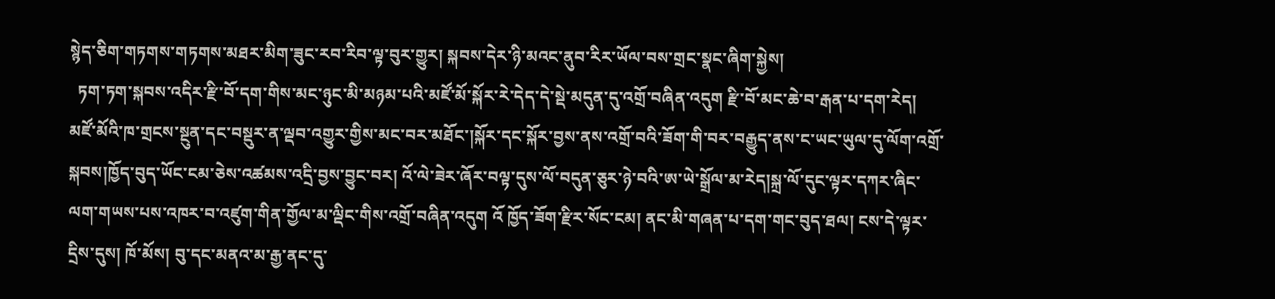སྙེད་ཅིག་གཏགས་གཏགས་མཐར་མིག་ཟུང་རབ་རིབ་ལྟ་བུར་གྱུར། སྐབས་དེར་ཉི་མའང་ནུབ་རིར་ཡོལ་བས་གྲང་སྣང་ཞིག་སྐྱེས།
  ཏག་ཏག་སྐབས་འདིར་རྫི་བོ་དག་གིས་མང་ཉུང་མི་མཉམ་པའི་མཛོ་མོ་སྐོར་རེ་དེད་དེ་སྡེ་མདུན་དུ་འགྲོ་བཞིན་འདུག རྫི་བོ་མང་ཆེ་བ་རྒན་པ་དག་རེད། མཛོ་མོའི་ཁ་གྲངས་སྔུན་དང་བསྡུར་ན་ལྡབ་འགྱུར་གྱིས་མང་བར་མཐོང་།སྐོར་དང་སྐོར་བྱས་ནས་འགྲོ་བའི་ཟོག་གི་བར་བརྒྱུད་ནས་ང་ཡང་ཡུལ་དུ་ལོག་འགྲོ་སྐབས།ཁྱོད་བུད་ཡོང་ངམ་ཅེས་འཚམས་འདྲི་བྱས་བྱུང་བར། འོ་ལེ་ཟེར་ཞོར་བལྟ་དུས་ལོ་བདུན་ཅུར་ཉེ་བའི་ཨ་ཡེ་སྒྲོལ་མ་རེད།སྐྲ་ལོ་དུང་ལྟར་དཀར་ཞིང་ལག་གཡས་པས་འཁར་བ་འཛུག་གིན་གྱོལ་མ་ལྡིང་གིས་འགྲོ་བཞིན་འདུག འོ ཁྱོད་ཟོག་རྫིར་སོང་ངམ། ནང་མི་གཞན་པ་དག་གང་བུད་ཐལ། ངས་དེ་ལྟར་དྲིས་དུས། ཁོ་མོས། བུ་དང་མནའ་མ་རྒྱ་ནང་དུ་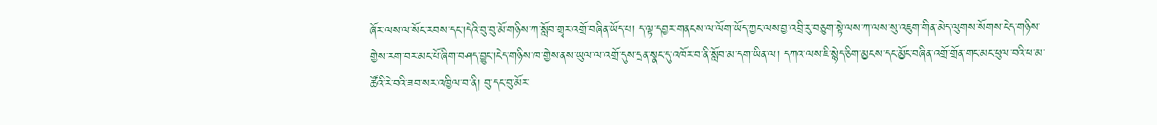ཞོར་ལས་ལ་སོང་རབས་དང་།དེའི་བུ་བུ་མོ་གཉིས་ཀ་སློབ་གྲྭར་འགྲོ་བཞིན་ཡོད་པ། ད་ལྟ་དབྱར་གནངས་ལ་ལོག་ཡོད་ཀྱང་ལས་བྱ་འབྲི་རུ་བཅུག་སྟེ་ལས་ཀ་ལས་སུ་འཇུག་གིན་མེད་ལུགས་སོགས་ངེད་གཉིས་གྱེས་རག་བར་མང་པོ་ཞིག་བཤད་བྱུང་།ངེད་གཉིས་ཁ་གྱེས་ནས་ཡུལ་ལ་འགྲོ་དུས་དྲན་སྣང་དུ་འཁོར་བ་ནི་སློབ་མ་དག་ཡིན་ལ། དཀའ་ལས་ཇི་སྙེད་ཅིག་མྱངས་དང་མྱོང་བཞིན་འགྲོ་གྲོན་གང་མང་ཕུལ་བའི་ཕ་མ་ཚོའི་རེ་བའི་ཟབ་སར་འཁྱིལ་བ་ནི། བུ་དང་བུ་མོར་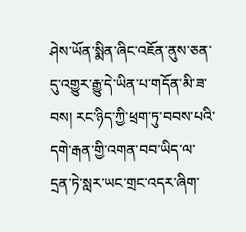ཤེས་ཡོན་སྨིན་ཞིང་འཇོན་ནུས་ཅན་དུ་འགྱུར་རྒྱུ་དེ་ཡིན་པ་གདོན་མི་ཟ་བས། རང་ཉིད་ཀྱི་ཕྲག་ཏུ་བབས་པའི་དགེ་རྒན་གྱི་འགན་བབ་ཡིད་ལ་དྲན་ཏེ་སླར་ཡང་གྲང་འདར་ཞིག་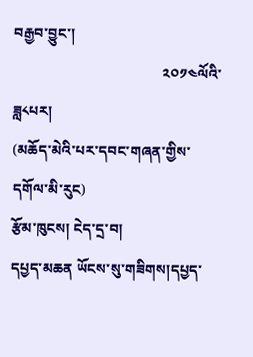བརྒྱབ་བྱུང་།
                                         ༢༠༡༤ལོའི་ཟླ༨པར།
(མཆོད་མེའི་པར་དབང་གཞན་གྱིས་དགོལ་མི་རུང)
རྩོམ་ཁུངས། ངེད་དྲ་བ།
དཔྱད་མཆན ཡོངས་སུ་གཟིགས།དཔྱད་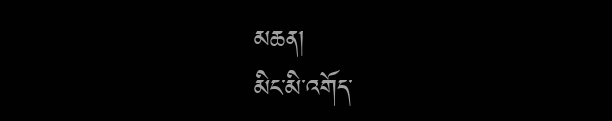མཆན།
མིང་མི་འགོད་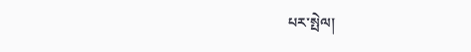པར་སྤེལ།